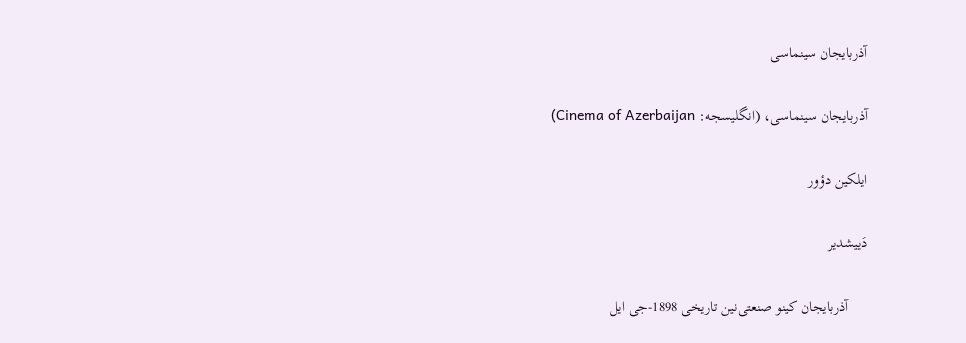آذربایجان سینماسی

آذربایجان سینماسی، (انگلیسجه: Cinema of Azerbaijan)

ایلکین دؤور

دَییشدیر

     آذربایجان کینو صنعتی‌نین تاریخی 1898-جی ایل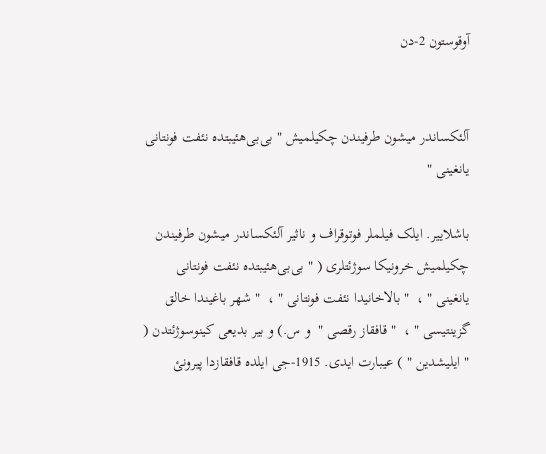آوقوستون 2-دن


آلئکساندر میشون طرفیندن چکیلمیش " بی‌بی‌هئیبتده نئفت فونتانی یانغینی "

باشلاییر. ایلک فیلملر فوتوقراف و ناثیر آلئکساندر میشون طرفیندن چکیلمیش خرونیکا سوژئتلری ( " بی‌بی‌هئیبتده نئفت فونتانی یانغینی " ،  " بالاخانیدا نئفت فونتانی " ،  " شهر باغیندا خالق گزینتیسی " ،  " قافقاز رقصی "  و س.) و بیر بدیعی کینوسوژئتدن ( " ایلیشدین " ) عیبارت ایدی. 1915-جی ایلده قافقازدا پیرونئ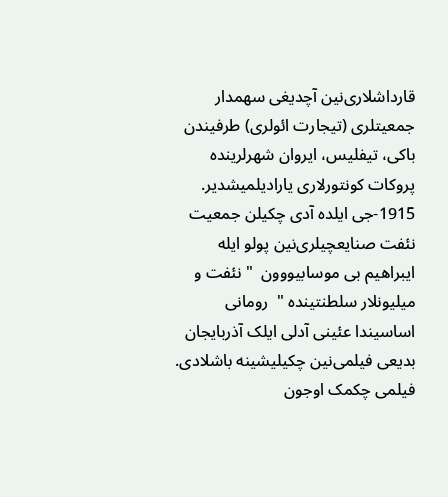قارداشلاری‌نین آچدیغی سهمدار جمعیتلری (تیجارت ائولری) طرفیندن باکی، تیفلیس، ایروان شهرلرینده پروکات کونتورلاری یارادیلمیشدیر. 1915-جی ایلده آدی چکیلن جمعیت نئفت صنایعچیلری‌نین پولو ایله ایبراهیم بی موسابیووون  " نئفت و میلیونلار سلطنتینده "  رومانی اساسیندا عئینی آدلی ایلک آذربایجان بدیعی فیلمی‌نین چکیلیشینه باشلادی. فیلمی چکمک اوجون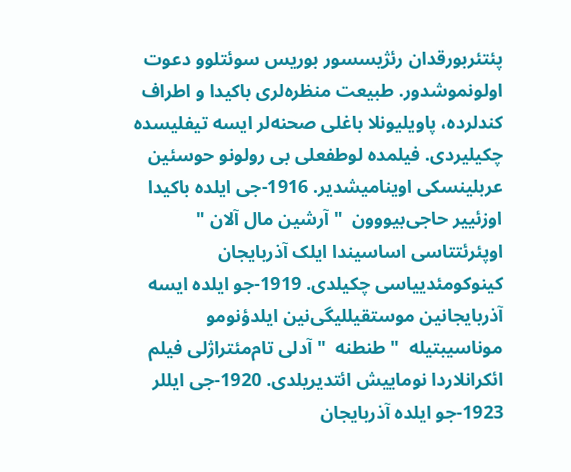پئتئربورقدان رئژیسسور بوریس سوئتلوو دعوت اولونموشدور. طبیعت منظره‌لری باکیدا و اطراف کندلرده، پاویلیونلا باغلی صحنه‌لر ایسه تیفلیسده چکیلیردی. فیلمده لوطفعلی بی رولونو حوسئین عربلینسکی اوینامیشدیر. 1916-جی ایلده باکیدا اوزئییر حاجی‌بیووون  " آرشین مال آلان "  اوپئرئتتاسی اساسیندا ایلک آذربایجان کینوکومئدییاسی چکیلدی. 1919-جو ایلده ایسه آذربایجانین موستقیللیگی‌نین ایلدؤنومو موناسیبتیله  " طنطنه  " آدلی تام‌مئتراژلی فیلم ائکرانلاردا نوماییش ائتدیریلدی. 1920-جی ایللر 1923-جو ایلده آذربایجان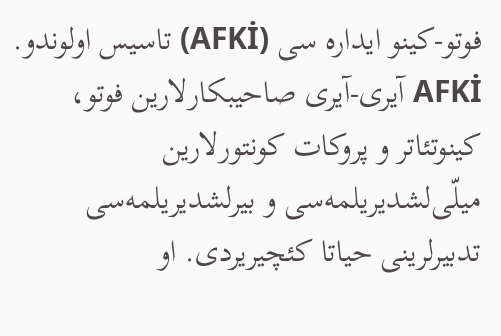فوتو-کینو ایداره سی (AFKİ) تاسیس اولوندو. AFKİ آیری-آیری صاحیبکارلارین فوتو، کینوتئاتر و پروکات کونتورلارین میلّی‌لشدیریلمه‌سی و بیرلشدیریلمه‌سی تدبیرلرینی حیاتا کئچیریردی. او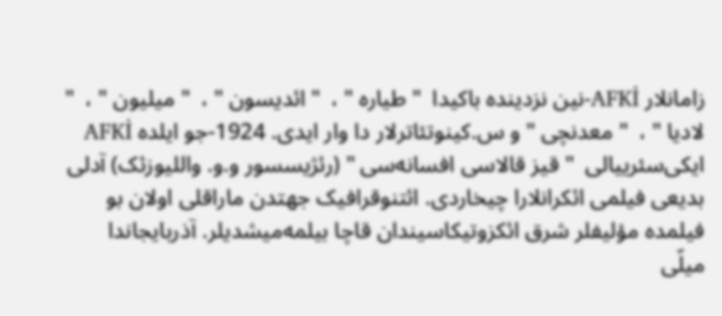زامانلار AFKİ-نین نزدینده باکیدا  " طیاره " ،  " ائدیسون " ،  " میلیون " ،  " لادیا " ،  " معدنچی " و س.کینوتئاترلار دا وار ایدی. 1924-جو ایلده AFKİ ایکی‌سئرییالی  " قیز قالاسی افسانه‌سی " (رئژیسسور و.و. واللیوزئک) آدلی بدیعی فیلمی ائکرانلارا چیخاردی. ائتنوقرافیک جهتدن ماراقلی اولان بو فیلمده مؤلیفلر شرق ائکزوتیکاسیندان قاچا بیلمه‌میشدیلر. آذربایجاندا میلّی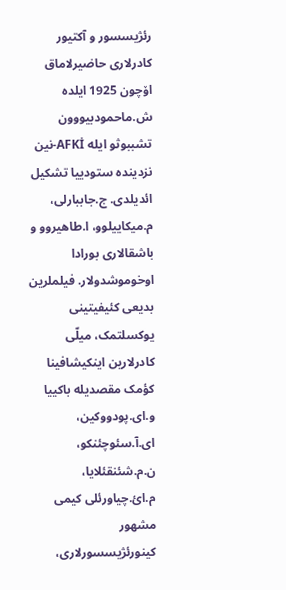رئژیسسور و آکتیور کادرلاری حاضیرلاماق اۆچون 1925 ایلده ش.ماحمودبیووون تشببوثو ایله AFKİ-نین نزدینده ستودییا تشکیل ائدیلدی. ج.جاببارلی، م.میکاییلوو، ا.طاهیروو و باشقالاری بورادا اوخوموشدولار. فیلملرین بدیعی کئیفیتینی یوکسلتمک، میلّی کادرلارین اینکیشافینا کؤمک مقصدیله باکییا و.ای.پودووکین، ای.آ.سئوچئنکو، ن.م.شئنقئلایا، م.ائ.چیاورئلی کیمی مشهور کینورئژیسسورلاری،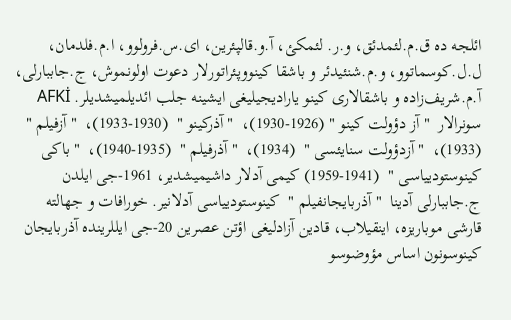ائلجه ده ق.م.لئمدئق، و.ر. لئمکئ، آ.و.قالپئرین، ای.س.فرولوو، ا.م.فلدمان، ل.ل.کوسماتوو، و.م.شنئیدئر و باشقا کینووپئراتورلار دعوت اولونموش، ج.جاببارلی، آ.م.شریف‌زاده و باشقالاری کینو یارادیجیلیغی ایشینه جلب ائدیلمیشدیلر. AFKİ سونرالار  " آز دؤولت کینو " (1926-1930)،  " آذرکینو "  (1930-1933)،  " آزفیلم "  (1933)،  " آزدؤولت سنایئسی "  (1934)،  " آذرفیلم "  (1935-1940)،  " باکی کینوستودییاسی "  (1941-1959) کیمی آدلار داشیمیشدیر، 1961-جی ایلدن ج.جاببارلی آدینا  " آذربایجانفیلم "  کینوستودییاسی آدلانیر. خورافات و جهالته قارشی موباریزه، اینقیلاب، قادین آزادلیغی اؤتن عصرین 20-جی ایللرینده آذربایجان کینوسونون اساس مؤوضوسو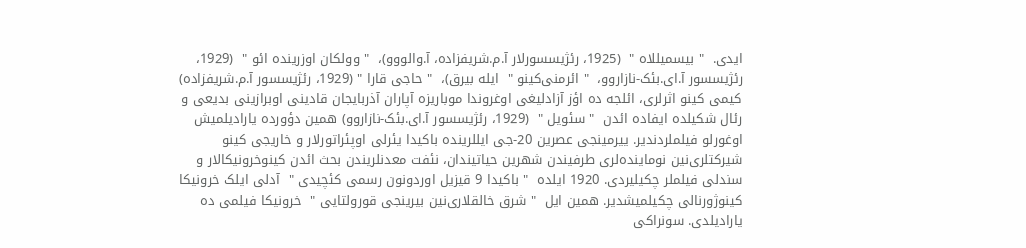ایدی.  " بیسمیللاه "  (1925، رئژیسسورلار آ.م.شریفزاده، آ.والووو)،  " وولکان اوزرینده ائو "  (1929، رئژیسسور آ.ای.بئک-نازاروو،  " ائرمنی‌کینو "  ایله بیرق)،  " حاجی قارا " (1929، رئژیسسور آ.م.شریفزاده) کیمی کینو اثرلری، ائلجه ده اؤز آزادلیغی اوغروندا موباریزه آپاران آذربایجان قادینی اوبرازینی بدیعی و رئال شکیلده ایفاده ائدن  " سئویل "  (1929، رئژیسسور آ.ای.بئک-نازاروو) همین دؤورده یارادیلمیش اوغورلو فیلملردندیر. ییرمینجی عصرین 20-جی ایللرینده باکیدا یئرلی اوپئراتورلار و خاریجی کینو شیرکتلری‌نین نوماینده‌لری طرفیندن شهرین حیاتیندان، نئفت معدنلریندن بحث ائدن کینوخرونیکالار و سندلی فیلملر چکیلیردی. 1920 ایلده  " باکیدا 9 قیزیل اوردونون رسمی کئچیدی "  آدلی ایلک خرونیکا کینوژورنالی چکیلمیشدیر. همین ایل  " شرق خالقلاری‌نین بیرینجی قورولتایی "  خرونیکا فیلمی ده یارادیلدی. سونراکی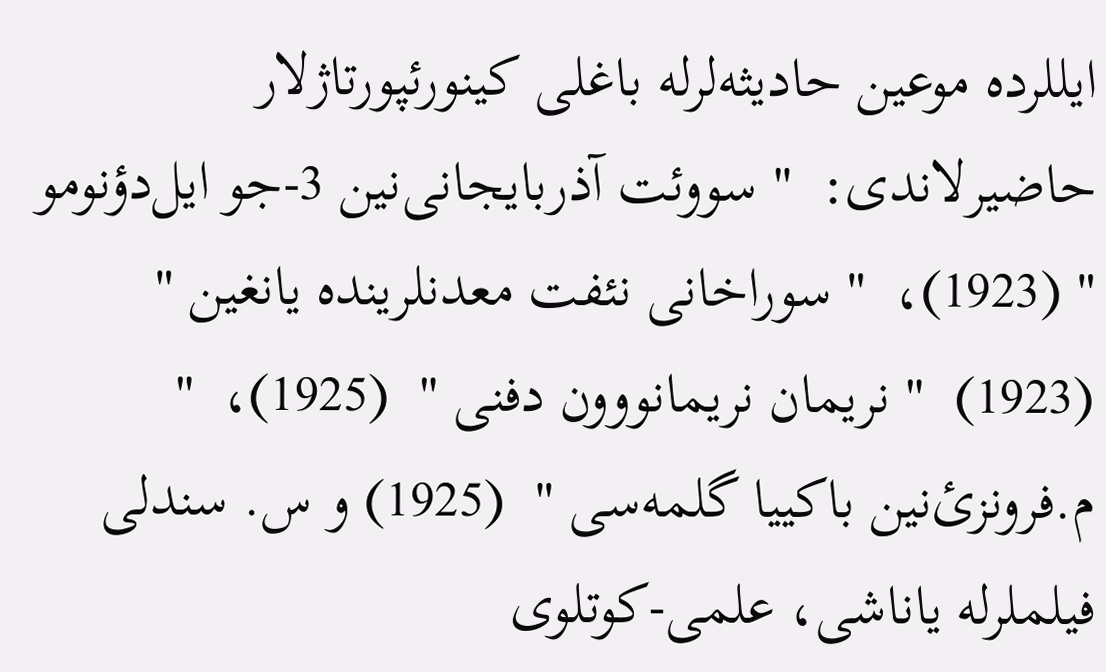ایللرده موعین حادیثه‌لرله باغلی کینورئپورتاژلار حاضیرلاندی:  " سووئت آذربایجانی‌نین 3-جو ایل‌دؤنومو " (1923)،  " سوراخانی نئفت معدنلرینده یانغین "  (1923)  " نریمان نریمانووون دفنی "  (1925)،  " م.فرونزئ‌نین باکییا گلمه‌سی "  (1925) و س. سندلی فیلملرله یاناشی، علمی-کوتلوی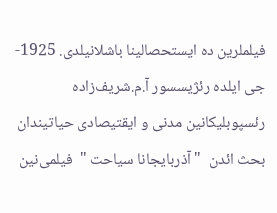فیلملرین ده ایستحصالینا باشلانیلدی. 1925-جی ایلده رئژیسسور آ.م.شریف‌زاده رئسپوبلیکانین مدنی و ایقتیصادی حیاتیندان بحث ائدن  " آذربایجانا سیاحت "  فیلمی‌نین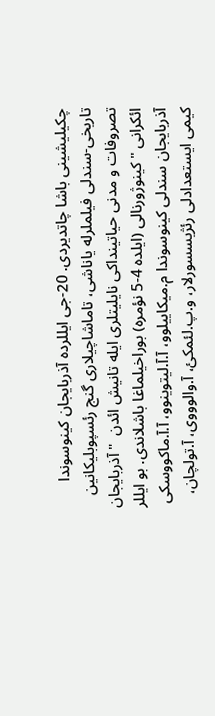چکیلیشینی باشا چاتدیردی. 20-جی ایللرده آذربایجان کینوسوندا تاریخی-سندلی فیلملرله یاناشی، تاماشاچیلاری گنج رئسپوبلیکانین تصروفات و مدنی حیاتینداکی نایلیتلری ایله تانیش ائدن  " آذربایجان ائکرانی " کینوژورنالی (ایلده 4-5 نؤمره) بوراخیلماغا باشلاندی. بو ایللر آذربایجان سندلی کینوسوندا م.میکاییلوو، آ.آ.لیتوینوو، آ.آ.ماکووسکی کیمی ایستعدادلی رئژیسسورلار، و.پ.لئمکئ، آ.والوووی، آ.تولچان،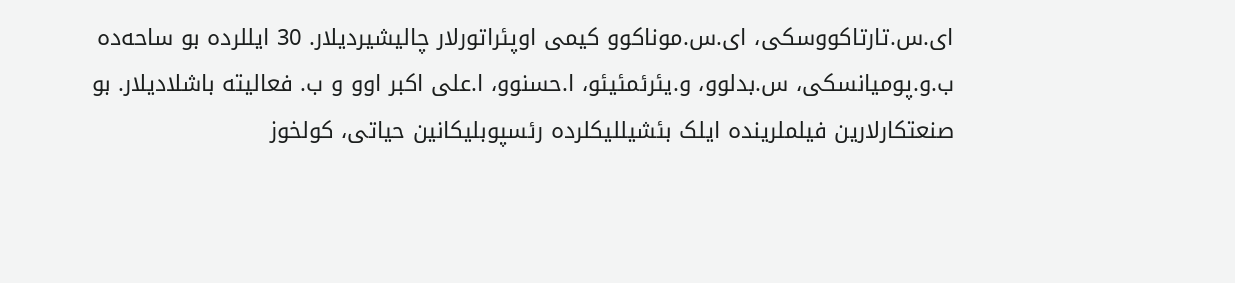ای.س.تارتاکووسکی، ای.س.موناکوو کیمی اوپئراتورلار چالیشیردیلار. 30 ایللرده بو ساحه‌ده ب.و.پومیانسکی، س.بدلوو، و.یئرئمئیئو، ا.حسنوو، ا.علی اکبر اوو و ب. فعالیته باشلادیلار. بو صنعتکارلارین فیلملرینده ایلک بئشیللیکلرده رئسپوبلیکانین حیاتی، کولخوز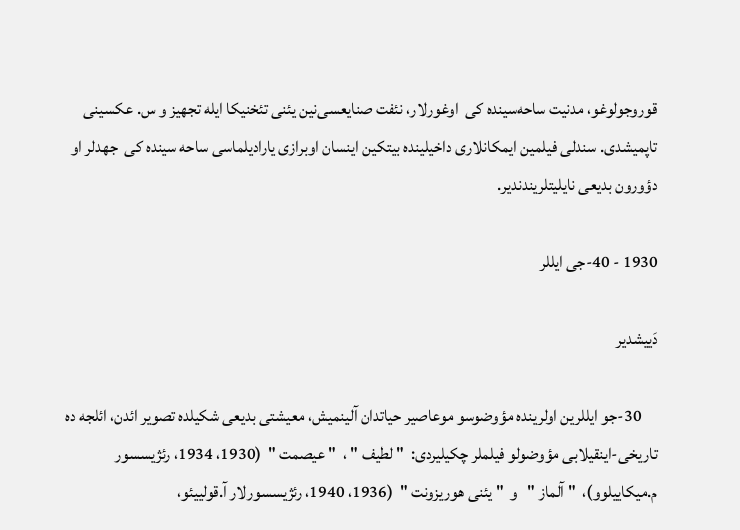قوروجولوغو، مدنیت ساحه‌سینده کی  اوغورلار، نئفت صنایعسی‌نین یئنی تئخنیکا ایله تجهیز و س. عکسینی تاپمیشدی. سندلی فیلمین ایمکانلاری داخیلینده بیتکین اینسان اوبرازی یارادیلماسی ساحه سینده کی  جهدلر او دؤورون بدیعی نایلیتلریندندیر.

1930 - 40-جی ایللر

دَییشدیر

     30-جو ایللرین اولرینده مؤوضوسو موعاصیر حیاتدان آلینمیش، معیشتی بدیعی شکیلده تصویر ائدن، ائلجه ده تاریخی-اینقیلابی مؤوضولو فیلملر چکیلیردی:  " لطیف " ،  " عیصمت "  (1930، 1934، رئژیسسور م.میکاییلوو)،  " آلماز "   و  " یئنی هوریزونت "  (1936، 1940، رئژیسسورلار آ.قولییئو،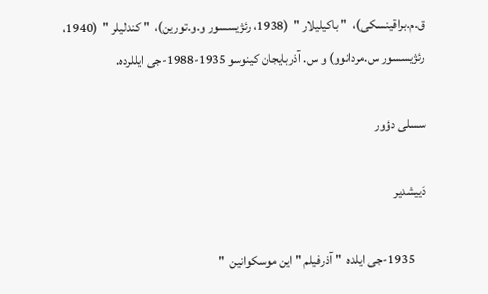ق.م.براقینسکی)،  " باکیلیلار "  (1938، رئژیسسور و.و.تورین)،  " کندلیلر "  (1940، رئژیسسور س.مردانوو) و س. آذربایجان کینوسو 1935-1988-جی ایللرده.

سسلی دؤور

دَییشدیر

     1935-جی ایلده  " آذرفیلم " این موسکوانین  "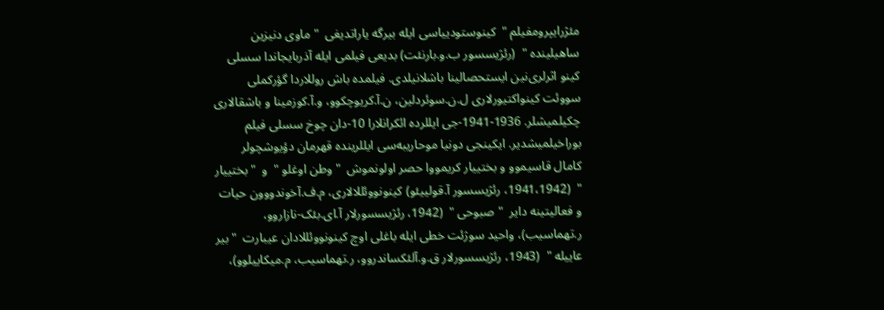مئژرایپرومفیلم "  کینوستودییاسی ایله بیرگه یاراتدیغی  " ماوی دنیزین ساهیلینده "  (رئژیسسور ب.و.بارنئت) بدیعی فیلمی ایله آذربایجاندا سسلی کینو اثرلری‌نین ایستحصالینا باشلانیلدی. فیلمده باش روللاردا گؤرکملی سووئت کینواکتیورلاری ل.ن.سوئردلین، ن.آ.کریوچکوو، و.آ.کوزمینا و باشقالاری چکیلمیشلر. 1936-1941-جی ایللرده ائکرانلارا 10-دان چوخ سسلی فیلم بوراخیلمیشدیر. ایکینجی دونیا موحاریبه‌سی ایللرینده قهرمان دؤیوشچولر کامال قاسیموو و بختییار کریمووا حصر اولونموش  " وطن اوغلو "  و  " بختییار "  (1941،1942، رئژیسسور آ.قولییئو) کینونووئللالاری، م.ف.آخوندووون حیات و فعالیتینه دایر  " صبوحی "  (1942، رئژیسسورلار آ.ای.بئک-نازاروو، ر.تهماسیب)، واحید سوژئت خطی ایله باغلی اوچ کینونووئللادان عیبارت  " بیر عاییله "  (1943، رئژیسسورلار ق.و.آلئکساندروو، ر.تهماسیب، م.میکاییلوو)،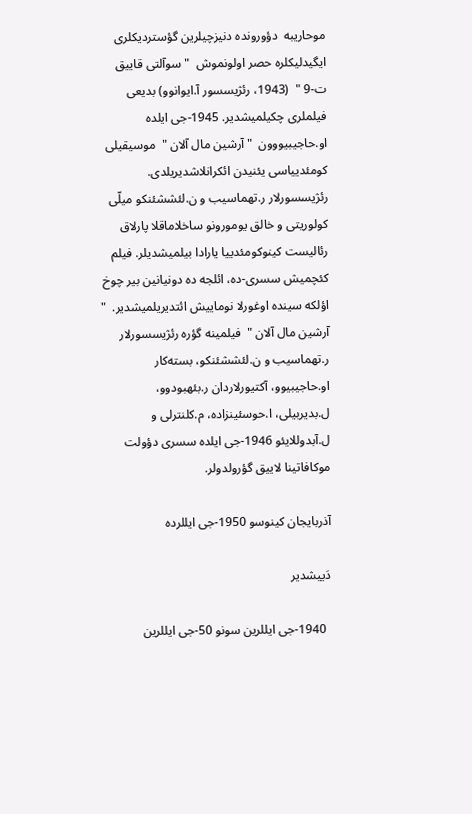موحاریبه  دؤورونده دنیزچیلرین گؤستردیکلری ایگیدلیکلره حصر اولونموش  " سوآلتی قاییق ت-9 "  (1943، رئژیسسور آ.ایوانوو) بدیعی فیلملری چکیلمیشدیر. 1945-جی ایلده او.حاجیبیووون  " آرشین مال آلان "  موسیقیلی کومئدییاسی یئنیدن ائکرانلاشدیریلدی. رئژیسسورلار ر.تهماسیب و ن.لئششئنکو میلّی کولوریتی و خالق یومورونو ساخلاماقلا پارلاق رئالیست کینوکومئدییا یارادا بیلمیشدیلر. فیلم کئچمیش سسری-ده، ائلجه ده دونیانین بیر چوخ اؤلکه سینده اوغورلا نوماییش ائتدیریلمیشدیر.  " آرشین مال آلان "  فیلمینه گؤره رئژیسسورلار ر.تهماسیب و ن.لئششئنکو، بسته‌کار او.حاجیبیوو، آکتیورلاردان ر.بئهبودوو، ل.بدیربیلی، ا.حوسئینزاده، م.کلنترلی و ل.آبدوللایئو 1946-جی ایلده سسری دؤولت موکافاتینا لاییق گؤرولدولر.

آذربایجان کینوسو 1950-جی ایللرده

دَییشدیر

  1940-جی ایللرین سونو 50-جی ایللرین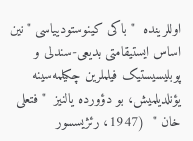اوللرینده  " باکی کینوستودییاسی "نین اساس ایستیقامتی بدیعی-سندلی و پوبلیسیستیک فیلملرین چکیلمه‌سینه یؤنلدیلمیش، بو دؤورده یالنیز  " فتعلی خان "  (1947، رئژیسسور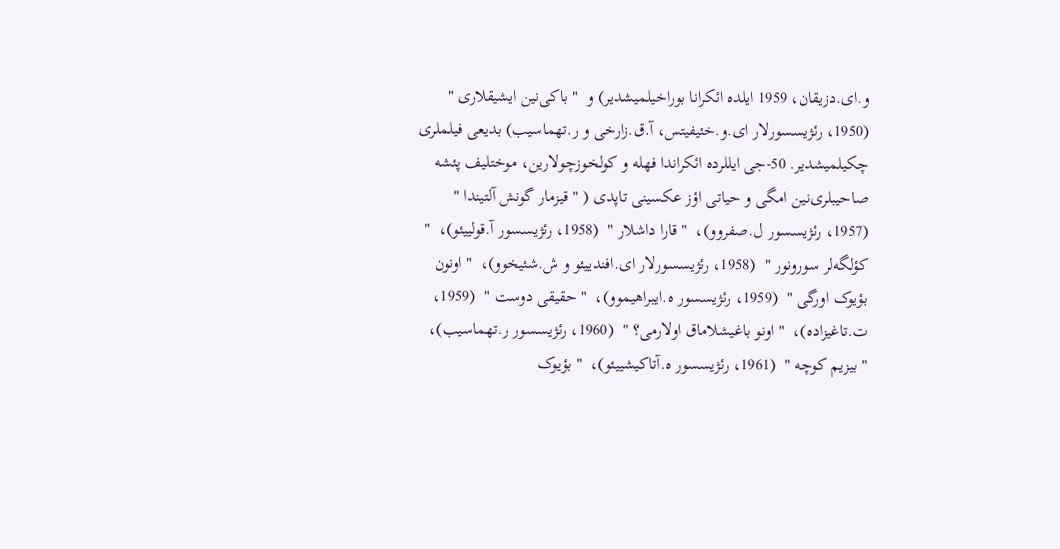و.ای.دزیقان، 1959 ایلده ائکرانا بوراخیلمیشدیر) و  " باکی‌نین ایشیقلاری "  (1950، رئژیسسورلار ای.و.خئیفیتس، آ.ق.زارخی و ر.تهماسیب) بدیعی فیلملری چکیلمیشدیر. 50-جی ایللرده ائکراندا فهله و کولخوزچولارین، موختلیف پئشه صاحیبلری‌نین امگی و حیاتی اؤز عکسینی تاپدی ( " قیزمار گونش آلتیندا "  (1957، رئژیسسور ل.صفروو)،  " قارا داشلار "  (1958، رئژیسسور آ.قولییئو)،  " کؤلگه‌لر سورونور "  (1958، رئژیسسورلار ای.افندییئو و ش.شئیخوو)،  " اونون بؤیوک اورگی "  (1959، رئژیسسور ه.ایبراهیموو)،  " حقیقی دوست "  (1959، ت.تاغیزاده)،  " اونو باغیشلاماق اولارمی؟ "  (1960، رئژیسسور ر.تهماسیب)،  " بیزیم کوچه "  (1961، رئژیسسور ه.آتاکیشییئو)،  " بؤیوک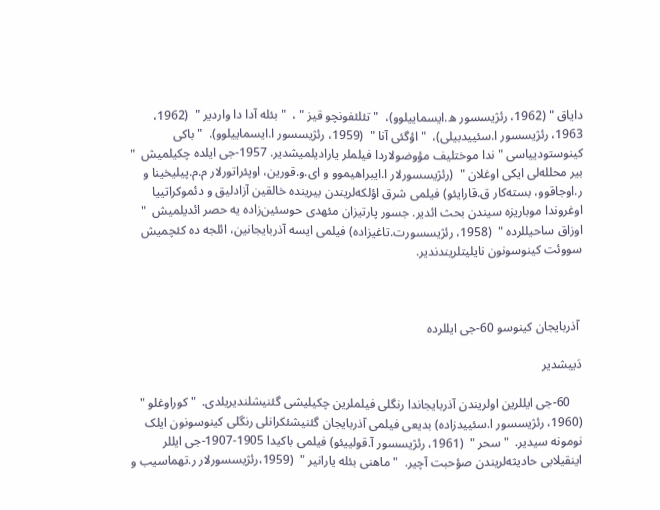دایاق " (1962، رئژیسسور ه.ایسماییلوو)،  " تئلئفونچو قیز " ،  " بئله آدا دا واردیر "  (1962، 1963، رئژیسسور ا.سئییدبیلی)،  " اؤگئی آنا "  (1959، رئژیسسور ا.ایسماییلوو).  " باکی کینوستودییاسی " ندا موختلیف مؤوضولاردا فیلملر یارادیلمیشدیر. 1957-جی ایلده چکیلمیش  " بیر محلله‌لی ایکی اوغلان "  (رئژیسسورلار ا.ایبراهیموو و ای.و.قورین، اوپئراتورلار م.م.پیلیخینا و ر.اوجاقوو، بسته‌کار ق.قارایئو) فیلمی شرق اؤلکه‌لریندن بیرینده خالقین آزادلیق و دئموکراتییا اوغروندا موباریزه سیندن بحث ائدیر. جسور پارتیزان مئهدی حوسئین‌زاده یه حصر ائدیلمیش  " اوزاق ساحیللرده "  (1958، رئژیسسورت.تاغیزاده) فیلمی ایسه آذربایجانین، ائلجه ده کئچمیش سووئت کینوسونون نایلیتلریندندیر.



 آذربایجان کینوسو 60-جی ایللرده

دَییشدیر

    60-جی ایللرین اولریندن آذربایجاندا رنگلی فیلملرین چکیلیشی گئنیشلندیریلدی.  " کوراوغلو " (1960، رئژیسسور ا.سئییدزاده) بدیعی فیلمی آذربایجان گئنیشئکرانلی رنگلی کینوسونون ایلک نومونه سیدیر.  " سحر "  (1961، رئژیسسور آ.قولییئو) فیلمی باکیدا 1905-1907-جی ایللر اینقیلابی حادیثه‌لریندن صؤحبت آچیر.  " ماهنی بئله یارانیر "  (1959،رئژیسسورلار ر.تهماسیب و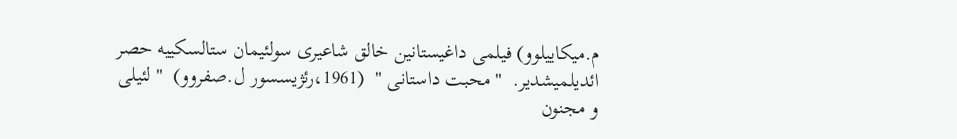م.میکاییلوو) فیلمی داغیستانین خالق شاعیری سولئیمان ستالسکییه حصر ائدیلمیشدیر.  " محبت داستانی "  (1961،رئژیسسور ل.صفروو)  " لئیلی و مجنون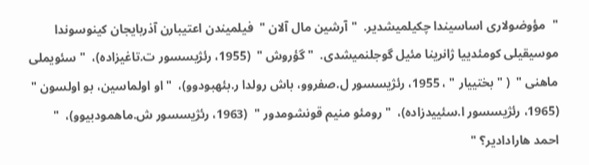"  مؤوضولاری اساسیندا چکیلمیشدیر.  " آرشین مال آلان "  فیلمیندن اعتیبارن آذربایجان کینوسوندا موسیقیلی کومئدییا ژانرینا مئیل گوجلنمیشدی.  " گؤروش "  (1955، رئژیسسور ت.تاغیزاده)،  " سئویملی ماهنی "  ( " بختییار " ، 1955، رئژیسسور ل.صفروو، باش رولدا ر.بئهبودوو)،  " او اولماسین، بو اولسون " (1965، رئژیسسور ا.سئییدزاده)،  " رومئو منیم قونشومدور "  (1963، رئژیسسور ش.ماهمودبیوو)،  " احمد هارادادیر؟ "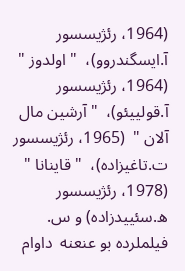(1964، رئژیسسور آ.ایسگندروو)،  " اولدوز "  (1964، رئژیسسور آ.قولییئو)،  " آرشین مال آلان "  (1965، رئژیسسور ت.تاغیزاده)،  " قاینانا "  (1978، رئژیسسور ه.سئییدزاده) و س. فیلملرده بو عنعنه  داوام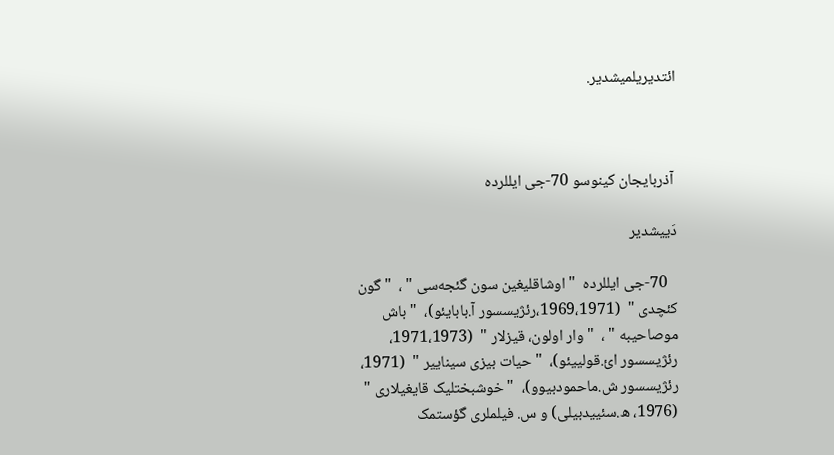ائتدیریلمیشدیر.



 آذربایجان کینوسو 70-جی ایللرده

دَییشدیر

   70-جی ایللرده  " اوشاقلیغین سون گئجه‌سی " ،  " گون کئچدی "  (1969،1971،رئژیسسور آ.بابایئو)،  " باش موصاحیبه " ،  " وار اولون، قیزلار "  (1971،1973، رئژیسسور ائ.قولییئو)،  " حیات بیزی سیناییر "  (1971، رئژیسسور ش.ماحمودبیوو)،  " خوشبختلیک قایغیلاری "  (1976، ه.سئییدبیلی) و س. فیلملری گؤستمک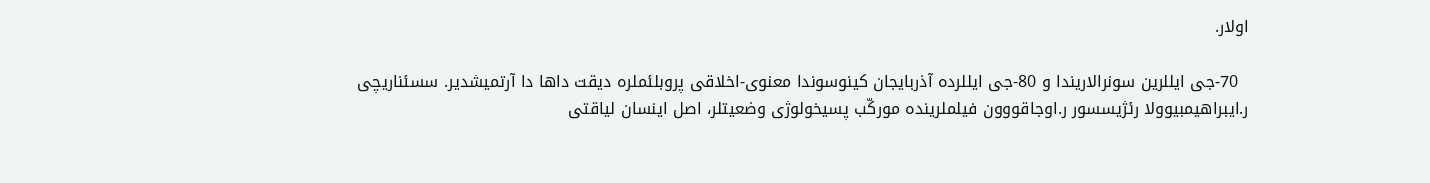اولار.

  70-جی ایللرین سونرالاریندا و 80-جی ایللرده آذربایجان کینوسوندا معنوی-اخلاقی پروبلئملره دیقت داها دا آرتمیشدیر. سسئناریچی ر.ایبراهیمبیوولا رئژیسسور ر.اوجاقووون فیلملرینده مورکّب پسیخولوژی وضعیتلر، اصل اینسان لیاقتی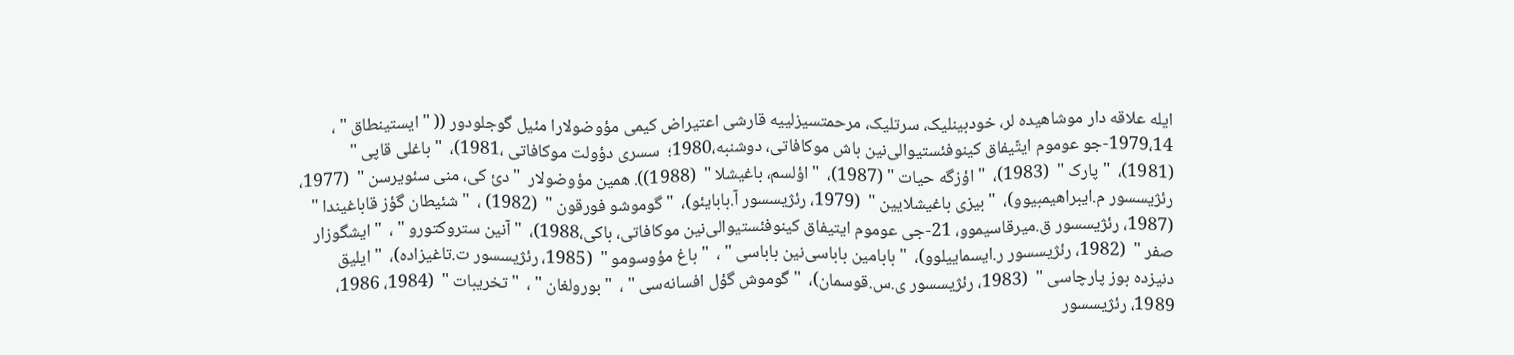ایله علاقه دار موشاهیده لر، خودبینلیک، سرتلیک، مرحمتسیزلییه قارشی اعتیراض کیمی مؤوضولارا مئیل گوجلودور (( " ایستینطاق " ، 1979،14-جو عوموم ایتّیفاق کینوفئستیوالی‌نین باش موکافاتی، دوشنبه،1980؛  سسری دؤولت موکافاتی ،1981)،  " باغلی قاپی "  (1981)،  " پارک "  (1983)،  " اؤزگه حیات " (1987)،  " اؤلسم، باغیشلا "  (1988)). همین مؤوضولار  " دئ کی، منی سئویرسن "  (1977، رئژیسسور م.ایبراهیمبیوو)،  " بیزی باغیشلایین "  (1979، رئژیسسور آ.بابایئو)،  " گوموشو فورقون "  (1982) ،  " شئیطان گؤز قاباغیندا "  (1987، رئژیسسور ق.میرقاسیموو، 21-جی عوموم ایتیفاق کینوفئستیوالی‌نین موکافاتی، باکی،1988)،  " آنین ستروکتورو " ،  " ایشگوزار صفر "  (1982، رئژیسسور ر.ایسماییلوو)،  " بابامین باباسی‌نین باباسی " ،  " باغ مؤوسومو "  (1985، رئژیسسور ت.تاغیزاده)،  " ایلیق دنیزده بوز پارچاسی "  (1983، رئژیسسور ی.س.قوسمان)،  " گوموش گؤل افسانه‌سی " ،  " بورولغان " ،  " تخریبات "  (1984، 1986، 1989، رئژیسسور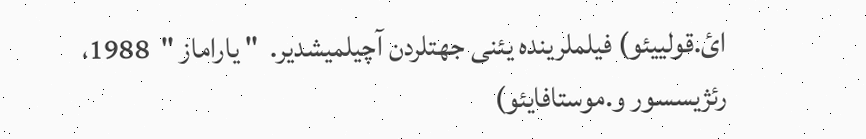ائ.قولییئو) فیلملرینده یئنی جهتلردن آچیلمیشدیر.  " یاراماز "  1988، رئژیسسور و.موستافایئو)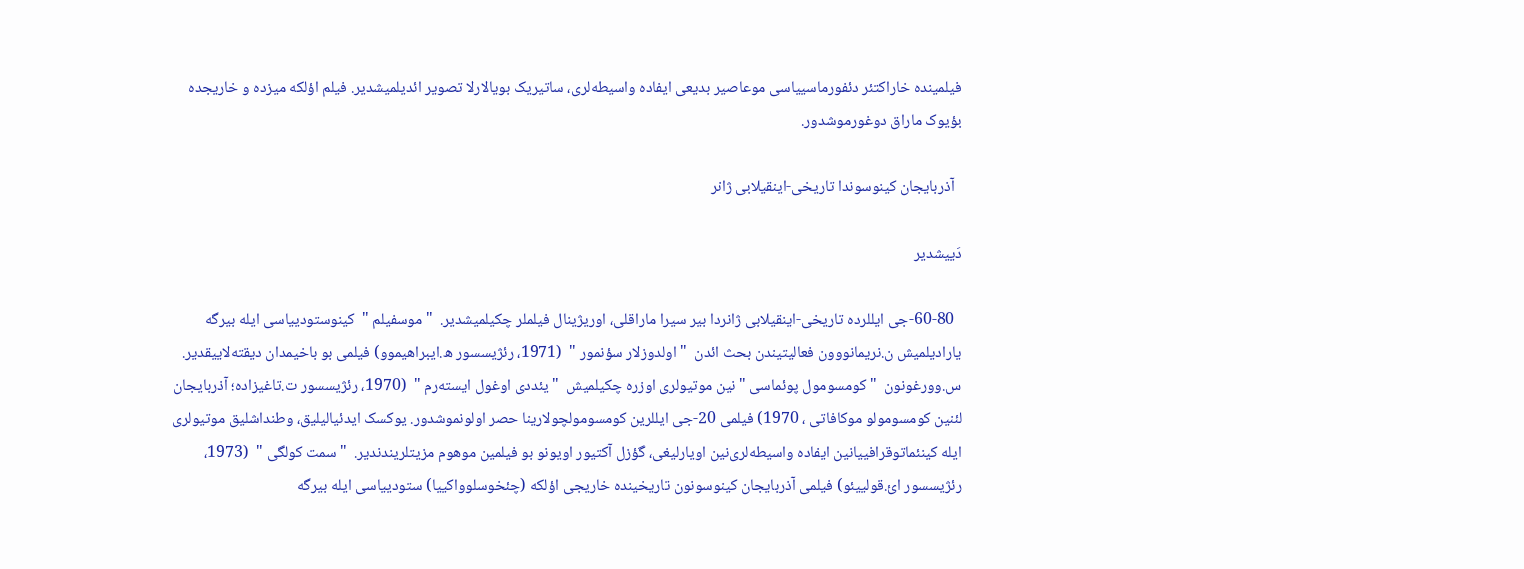فیلمینده خاراکتئر دئفورماسییاسی موعاصیر بدیعی ایفاده واسیطه‌لری، ساتیریک بویالارلا تصویر ائدیلمیشدیر. فیلم اؤلکه میزده و خاریجده بؤیوک ماراق دوغورموشدور.

  آذربایجان کینوسوندا تاریخی-اینقیلابی ژانر

دَییشدیر

  60-80-جی ایللرده تاریخی-اینقیلابی ژانردا بیر سیرا ماراقلی، اوریژینال فیلملر چکیلمیشدیر.  " موسفیلم "  کینوستودییاسی ایله بیرگه یارادیلمیش ن.نریمانووون فعالیتیندن بحث ائدن  " اولدوزلار سؤنمور "  (1971، رئژیسسور ه.ایبراهیموو) فیلمی بو باخیمدان دیقته‌لاییقدیر. س.وورغونون  " کومسومول پوئماسی "نین موتیولری اوزره چکیلمیش  " یئددی اوغول ایسته‌رم "  (1970، رئژیسسور ت.تاغیزاده؛ آذربایجان لئنین کومسومولو موکافاتی ، 1970) فیلمی 20-جی ایللرین کومسومولچولارینا حصر اولونموشدور. یوکسک ایدئیالیلیق، وطنداشلیق موتیولری ایله کینئماتوقرافییانین ایفاده واسیطه‌لری‌نین اویارلیغی، گؤزل آکتیور اویونو بو فیلمین موهوم مزیتلریندندیر.  " سمت کولگی "  (1973، رئژیسسور ائ.قولییئو) فیلمی آذربایجان کینوسونون تاریخینده خاریجی اؤلکه (چئخوسلوواکییا) ستودییاسی ایله بیرگه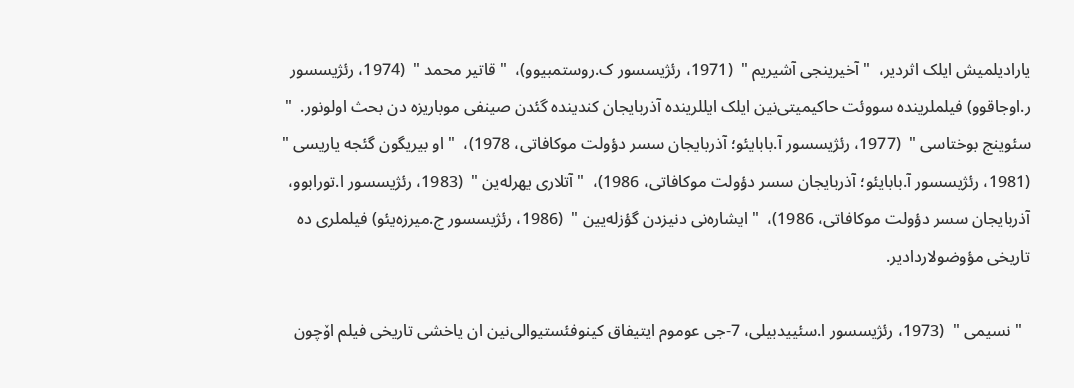یارادیلمیش ایلک اثردیر،  " آخیرینجی آشیریم "  (1971، رئژیسسور ک.روستمبیوو)،  " قاتیر محمد "  (1974، رئژیسسور ر.اوجاقوو) فیلملرینده سووئت حاکیمیتی‌نین ایلک ایللرینده آذربایجان کندینده گئدن صینفی موباریزه دن بحث اولونور.  " سئوینج بوختاسی "  (1977، رئژیسسور آ.بابایئو؛ آذربایجان سسر دؤولت موکافاتی، 1978)،  " او بیریگون گئجه یاریسی "  (1981، رئژیسسور آ.بابایئو؛ آذربایجان سسر دؤولت موکافاتی، 1986)،  " آتلاری یهرله‌ین "  (1983، رئژیسسور ا.تورابوو، آذربایجان سسر دؤولت موکافاتی، 1986)،  " ایشاره‌نی دنیزدن گؤزله‌یین "  (1986، رئژیسسور ج.میرزه‌یئو) فیلملری ده تاریخی مؤوضولاردادیر.

  " نسیمی "  (1973، رئژیسسور ا.سئییدبیلی، 7-جی عوموم ایتیفاق کینوفئستیوالی‌نین ان یاخشی تاریخی فیلم اۆچون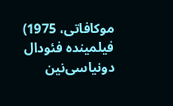موکافاتی، 1975) فیلمینده فئودال دونیاسی‌نین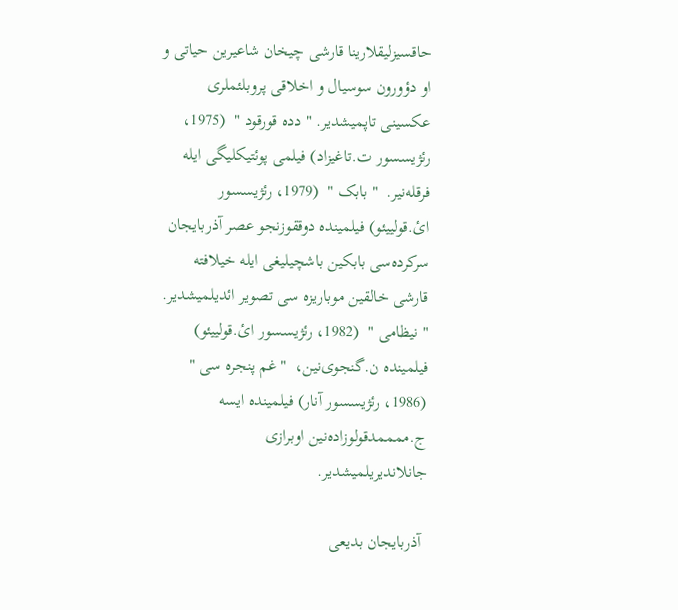حاقسیزلیقلارینا قارشی چیخان شاعیرین حیاتی و او دؤورون سوسیال و اخلاقی پروبلئملری عکسینی تاپمیشدیر. " دده قورقود "  (1975، رئژیسسور ت.تاغیزاد) فیلمی پوئتیکلیگی ایله فرقله‌نیر.  " بابک "  (1979، رئژیسسور ائ.قولییئو) فیلمینده دوققوزنجو عصر آذربایجان سرکرده‌سی بابکین باشچیلیغی ایله خیلافته قارشی خالقین موباریزه سی تصویر ائدیلمیشدیر.  " نیظامی "  (1982، رئژیسسور ائ.قولییئو) فیلمینده ن.گنجوی‌نین،  " غم پنجره سی "  (1986، رئژیسسور آنار) فیلمینده ایسه ج.ممممدقولوزاده‌نین اوبرازی جانلاندیریلمیشدیر.

 آذربایجان بدیعی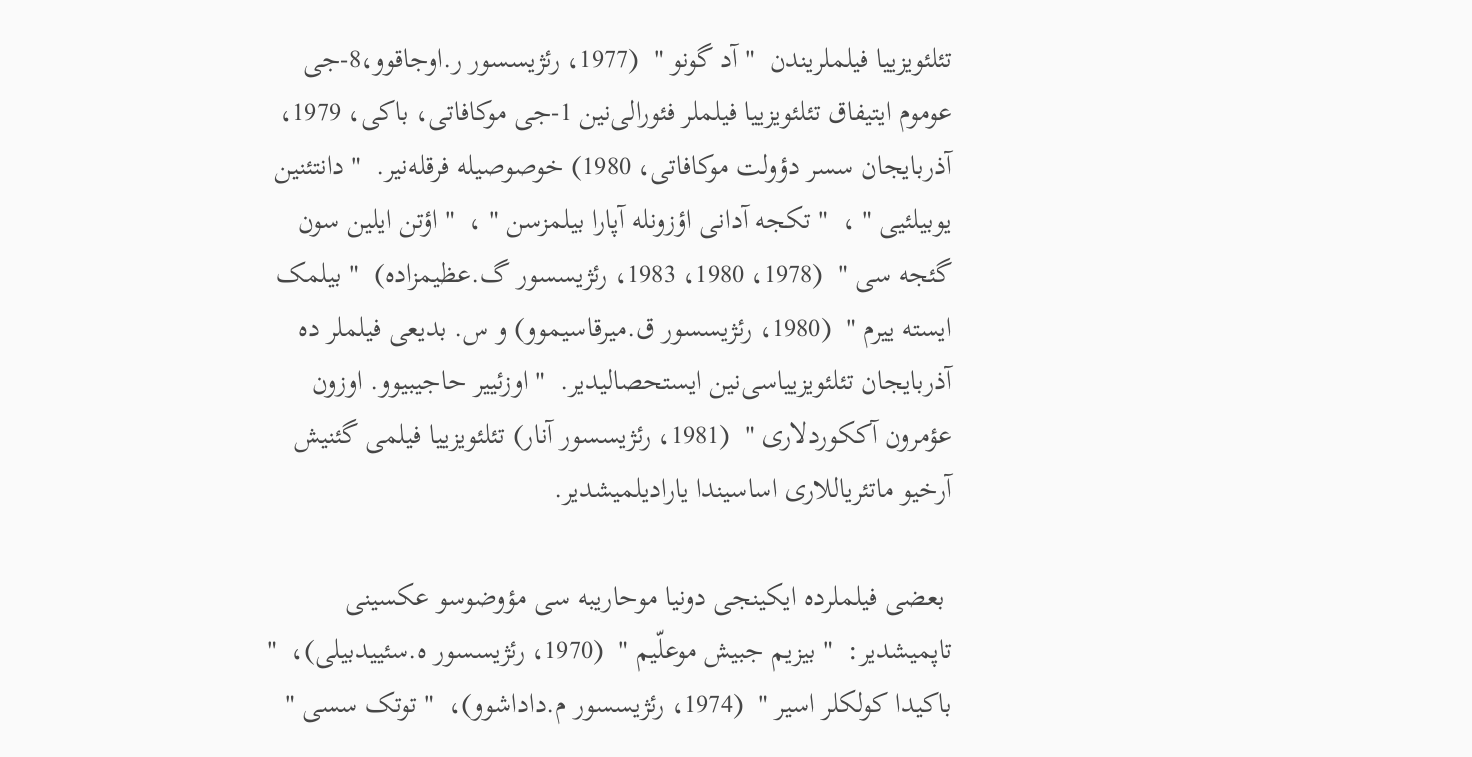تئلئویزییا فیلملریندن  " آد گونو "  (1977، رئژیسسور ر.اوجاقوو،8-جی عوموم ایتیفاق تئلئویزییا فیلملر فئورالی‌نین 1-جی موکافاتی، باکی، 1979، آذربایجان سسر دؤولت موکافاتی، 1980) خوصوصیله فرقله‌نیر.  " دانتئنین یوبیلئیی " ،  " تکجه آدانی اؤزونله آپارا بیلمزسن " ،  " اؤتن ایلین سون گئجه سی "  (1978، 1980، 1983، رئژیسسور گ.عظیمزاده)  " بیلمک ایسته ییرم "  (1980، رئژیسسور ق.میرقاسیموو) و س. بدیعی فیلملر ده آذربایجان تئلئویزییاسی‌نین ایستحصالیدیر.  " اوزئییر حاجیبیوو. اوزون عؤمرون آککوردلاری "  (1981، رئژیسسور آنار) تئلئویزییا فیلمی گئنیش آرخیو ماتئریاللاری اساسیندا یارادیلمیشدیر.

 بعضی فیلملرده ایکینجی دونیا موحاریبه سی مؤوضوسو عکسینی تاپمیشدیر:  " بیزیم جبیش موعلّیم "  (1970، رئژیسسور ه.سئییدبیلی)،  " باکیدا کولکلر اسیر "  (1974، رئژیسسور م.داداشوو)،  " توتک سسی "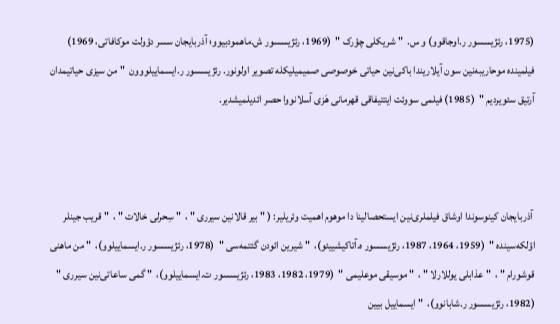(1975، رئژیسسور ر.اوجاقوو) و س.  " شریکلی چؤرک "  (1969، رئژیسسور ش.ماهمودبیوو؛ آذربایجان سسر دؤولت موکافاتی، 1969) فیلمینده موحاریبه‌نین سون آیلاریندا باکی‌نین حیاتی خوصوصی صمیمیلیکله تصویر اولونور. رئژیسسور ر.ایسماییلووون  " من سیزی حیاتیمدان آرتیق سئویردیم "  (1985) فیلمی سووئت ایتتیفاقی قهرمانی هَزی آسلانووا حصر ائدیلمیشدیر.



 آذربایجان کینوسوندا اوشاق فیلملری‌نین ایستحصالینا دا موهوم اهمیت وئریلیر: ( " بیر قالانین سیرری " ،  " سِحرلی خالات " ،  " قریب جینلر اؤلکه‌سینده "  (1959، 1964، 1987، رئژیسسور ه.آتاکیشییئو)،  " شیرین ائودن گئتمه‌سی "  (1978، رئژیسسور ر.ایسماییلوو)،  " من ماهنی قوشورام " ،  " عذابلی یوللارلا " ،  " موسیقی موعلیمی "  (1979، 1982، 1983، رئژیسسور ت.ایسماییلوو)،  " گمی ساعاتی‌نین سیرری "  (1982، رئژیسسور ر.شابانوو)،  " ایسماییل بیین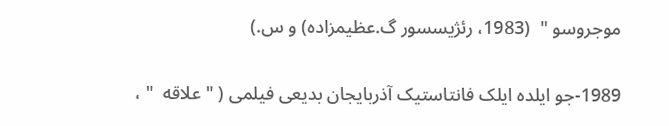موجروسو "  (1983، رئژیسسور گ.عظیمزاده) و س.)

1989-جو ایلده ایلک فانتاستیک آذربایجان بدیعی فیلمی ( " علاقه  " ،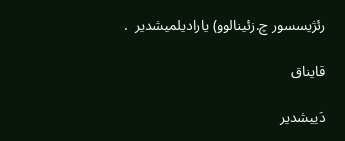رئژیسسور چ.زئینالوو) یارادیلمیشدیر  .

قایناق

دَییشدیر